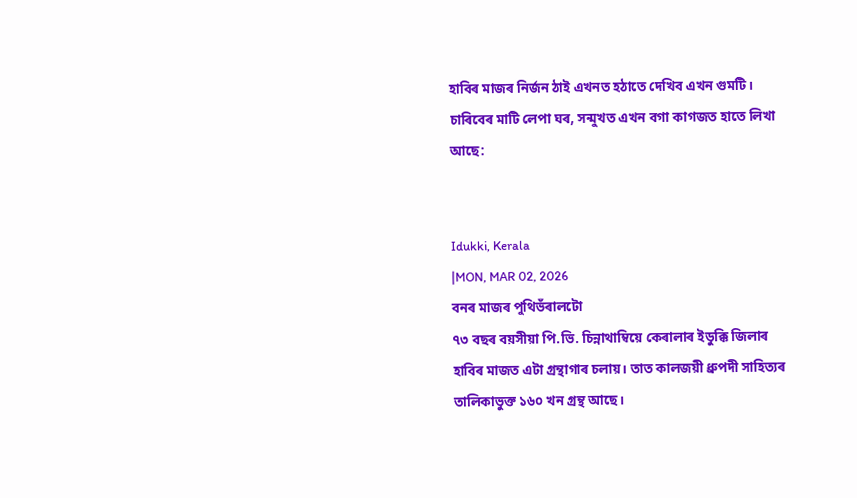হাবিৰ মাজৰ নিৰ্জন ঠাই এখনত হঠাতে দেখিব এখন গুমটি। চাৰিবেৰ মাটি লেপা ঘৰ, সন্মুখত এখন বগা কাগজত হাতে লিখা আছে:


Idukki, Kerala
|MON, MAR 02, 2026
বনৰ মাজৰ পুথিভঁৰালটো
৭৩ বছৰ বয়সীয়া পি.ভি. চিন্নাথাম্বিয়ে কেৰালাৰ ইডুক্কি জিলাৰ হাবিৰ মাজত এটা গ্ৰন্থাগাৰ চলায়। তাত কালজয়ী ধ্ৰুপদী সাহিত্যৰ তালিকাভুক্ত ১৬০ খন গ্ৰন্থ আছে।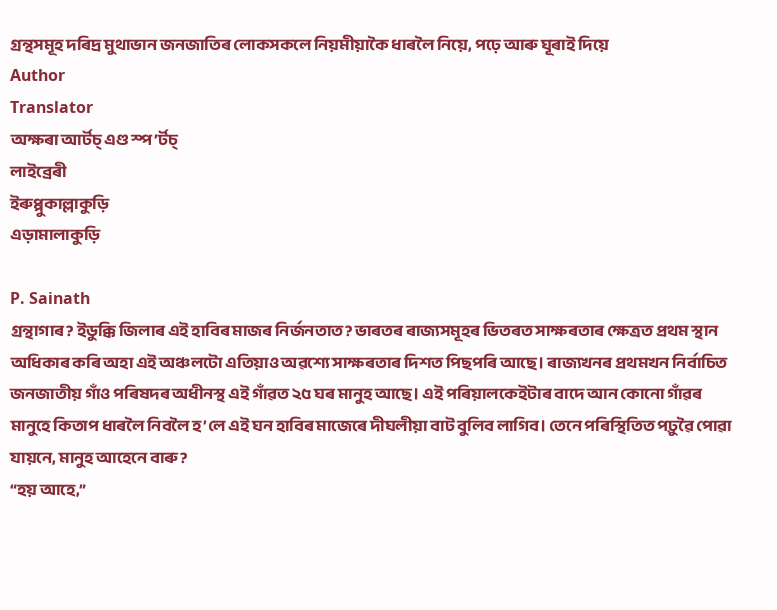গ্ৰন্থসমূহ দৰিদ্ৰ মুথাভান জনজাতিৰ লোকসকলে নিয়মীয়াকৈ ধাৰলৈ নিয়ে, পঢ়ে আৰু ঘূৰাই দিয়ে
Author
Translator
অক্ষৰা আৰ্টচ্ এণ্ড স্প’ৰ্টচ্
লাইব্ৰেৰী
ইৰুপ্পুকাল্লাকুড়ি
এড়ামালাকুড়ি

P. Sainath
গ্ৰন্থাগাৰ? ইডুক্কি জিলাৰ এই হাবিৰ মাজৰ নিৰ্জনতাত? ভাৰতৰ ৰাজ্যসমূহৰ ভিতৰত সাক্ষৰতাৰ ক্ষেত্রত প্ৰথম স্থান অধিকাৰ কৰি অহা এই অঞ্চলটো এতিয়াও অৱশ্যে সাক্ষৰতাৰ দিশত পিছপৰি আছে। ৰাজ্যখনৰ প্ৰথমখন নিৰ্বাচিত জনজাতীয় গাঁও পৰিষদৰ অধীনস্থ এই গাঁৱত ২৫ ঘৰ মানুহ আছে। এই পৰিয়ালকেইটাৰ বাদে আন কোনো গাঁৱৰ মানুহে কিতাপ ধাৰলৈ নিবলৈ হ’লে এই ঘন হাবিৰ মাজেৰে দীঘলীয়া বাট বুলিব লাগিব। তেনে পৰিস্থিতিত পঢ়ুৱৈ পোৱা যায়নে, মানুহ আহেনে বাৰু?
“হয় আহে,”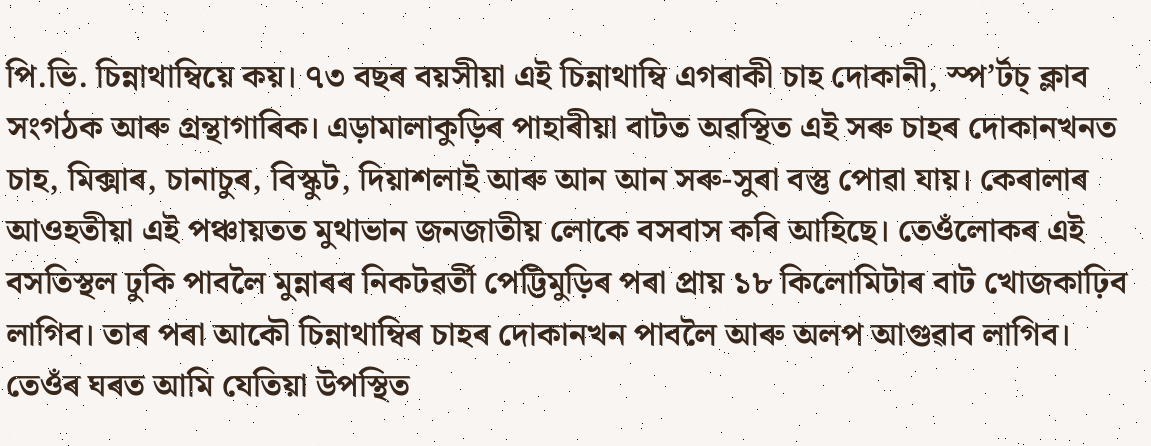পি.ভি. চিন্নাথাম্বিয়ে কয়। ৭৩ বছৰ বয়সীয়া এই চিন্নাথাম্বি এগৰাকী চাহ দোকানী, স্প’ৰ্টচ্ ক্লাব সংগঠক আৰু গ্ৰন্থাগাৰিক। এড়ামালাকুড়িৰ পাহাৰীয়া বাটত অৱস্থিত এই সৰু চাহৰ দোকানখনত চাহ, মিক্সাৰ, চানাচুৰ, বিস্কুট, দিয়াশলাই আৰু আন আন সৰু-সুৰা বস্তু পোৱা যায়। কেৰালাৰ আওহতীয়া এই পঞ্চায়তত মুথাভান জনজাতীয় লোকে বসবাস কৰি আহিছে। তেওঁলোকৰ এই বসতিস্থল ঢুকি পাবলৈ মুন্নাৰৰ নিকটৱৰ্তী পেট্টিমুড়িৰ পৰা প্ৰায় ১৮ কিলোমিটাৰ বাট খোজকাঢ়িব লাগিব। তাৰ পৰা আকৌ চিন্নাথাম্বিৰ চাহৰ দোকানখন পাবলৈ আৰু অলপ আগুৱাব লাগিব। তেওঁৰ ঘৰত আমি যেতিয়া উপস্থিত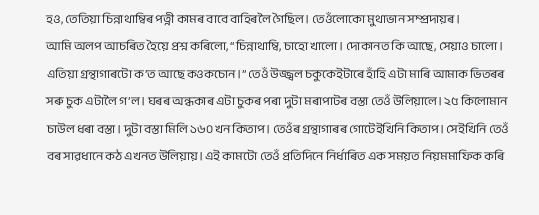হও, তেতিয়া চিন্নাথাম্বিৰ পত্নী কামৰ বাবে বাহিৰলৈ গৈছিল। তেওঁলোকো মুথাভান সম্প্ৰদায়ৰ।
আমি অলপ আচৰিত হৈয়ে প্ৰশ্ন কৰিলো, “চিন্নাথাম্বি, চাহো খালো। দোকানত কি আছে, সেয়াও চালো। এতিয়া গ্ৰন্থাগাৰটো ক’ত আছে কওকচোন।” তেওঁ উজ্জ্বল চকুকেইটাৰে হাঁহি এটা মাৰি আমাক ভিতৰৰ সৰু চুক এটালৈ গ’ল। ঘৰৰ অন্ধকাৰ এটা চুকৰ পৰা দুটা মৰাপাটৰ বস্তা তেওঁ উলিয়ালে। ২৫ কিলোমান চাউল ধৰা বস্তা। দুটা বস্তা মিলি ১৬০ খন কিতাপ। তেওঁৰ গ্ৰন্থাগাৰৰ গোটেইখিনি কিতাপ। সেইখিনি তেওঁ বৰ সাৱধানে কঠ এখনত উলিয়ায়। এই কামটো তেওঁ প্ৰতিদিনে নিৰ্ধাৰিত এক সময়ত নিয়মমাফিক কৰি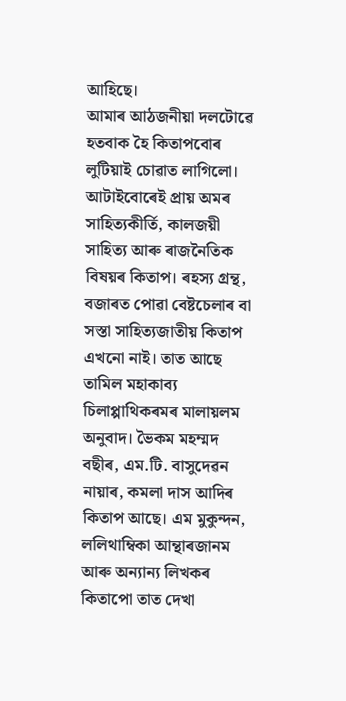আহিছে।
আমাৰ আঠজনীয়া দলটোৱে হতবাক হৈ কিতাপবোৰ লুটিয়াই চোৱাত লাগিলো। আটাইবোৰেই প্ৰায় অমৰ সাহিত্যকীৰ্তি, কালজয়ী সাহিত্য আৰু ৰাজনৈতিক বিষয়ৰ কিতাপ। ৰহস্য গ্ৰন্থ, বজাৰত পোৱা বেষ্টচেলাৰ বা সস্তা সাহিত্যজাতীয় কিতাপ এখনো নাই। তাত আছে তামিল মহাকাব্য চিলাপ্পাথিকৰমৰ মালায়লম অনুবাদ। ভৈকম মহম্মদ বছীৰ, এম.টি. বাসুদেৱন নায়াৰ, কমলা দাস আদিৰ কিতাপ আছে। এম মুকুন্দন, ললিথাম্বিকা আন্থাৰজানম আৰু অন্যান্য লিখকৰ কিতাপো তাত দেখা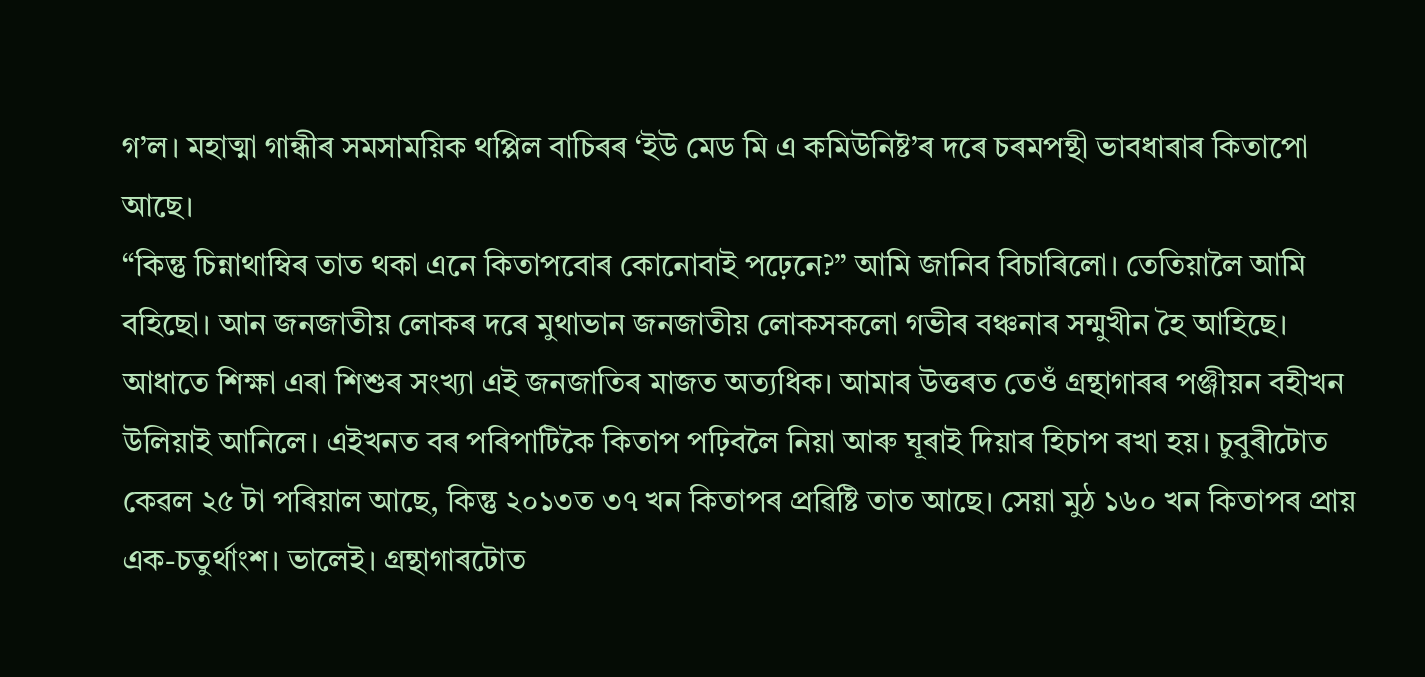গ’ল। মহাত্মা গান্ধীৰ সমসাময়িক থপ্পিল বাচিৰৰ ‘ইউ মেড মি এ কমিউনিষ্ট’ৰ দৰে চৰমপন্থী ভাবধাৰাৰ কিতাপো আছে।
“কিন্তু চিন্নাথাম্বিৰ তাত থকা এনে কিতাপবোৰ কোনোবাই পঢ়েনে?” আমি জানিব বিচাৰিলো। তেতিয়ালৈ আমি বহিছো। আন জনজাতীয় লোকৰ দৰে মুথাভান জনজাতীয় লোকসকলো গভীৰ বঞ্চনাৰ সন্মুখীন হৈ আহিছে। আধাতে শিক্ষা এৰা শিশুৰ সংখ্যা এই জনজাতিৰ মাজত অত্যধিক। আমাৰ উত্তৰত তেওঁ গ্ৰন্থাগাৰৰ পঞ্জীয়ন বহীখন উলিয়াই আনিলে। এইখনত বৰ পৰিপাটিকৈ কিতাপ পঢ়িবলৈ নিয়া আৰু ঘূৰাই দিয়াৰ হিচাপ ৰখা হয়। চুবুৰীটোত কেৱল ২৫ টা পৰিয়াল আছে, কিন্তু ২০১৩ত ৩৭ খন কিতাপৰ প্ৰৱিষ্টি তাত আছে। সেয়া মুঠ ১৬০ খন কিতাপৰ প্ৰায় এক-চতুৰ্থাংশ। ভালেই। গ্ৰন্থাগাৰটোত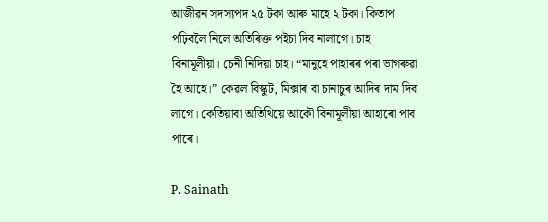আজীৱন সদস্যপদ ২৫ টকা আৰু মাহে ২ টকা। কিতাপ পঢ়িবলৈ নিলে অতিৰিক্ত পইচা দিব নালাগে। চাহ বিনামূলীয়া। চেনী নিদিয়া চাহ। “মানুহে পাহাৰৰ পৰা ভাগৰুৱা হৈ আহে।” কেৱল বিস্কুট, মিক্সাৰ বা চানাচুৰ আদিৰ দাম দিব লাগে। কেতিয়াবা অতিথিয়ে আকৌ বিনামূলীয়া আহাৰো পাব পাৰে।

P. Sainath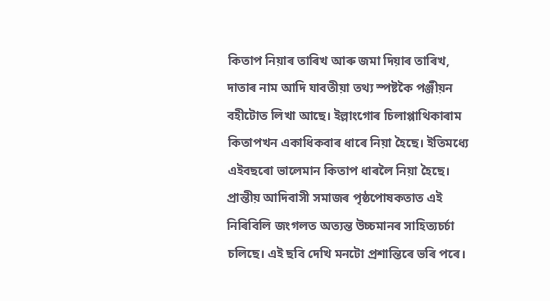কিতাপ নিয়াৰ তাৰিখ আৰু জমা দিয়াৰ তাৰিখ, দাতাৰ নাম আদি যাবতীয়া তথ্য স্পষ্টকৈ পঞ্জীয়ন বহীটোত লিখা আছে। ইল্লাংগোৰ চিলাপ্পাথিকাৰাম কিতাপখন একাধিকবাৰ ধাৰে নিয়া হৈছে। ইতিমধ্যে এইবছৰো ভালেমান কিতাপ ধাৰলৈ নিয়া হৈছে। প্ৰান্তীয় আদিবাসী সমাজৰ পৃষ্ঠপোষকতাত এই নিৰিবিলি জংগলত অত্যন্ত উচ্চমানৰ সাহিত্যচৰ্চা চলিছে। এই ছবি দেখি মনটো প্ৰশান্তিৰে ভৰি পৰে।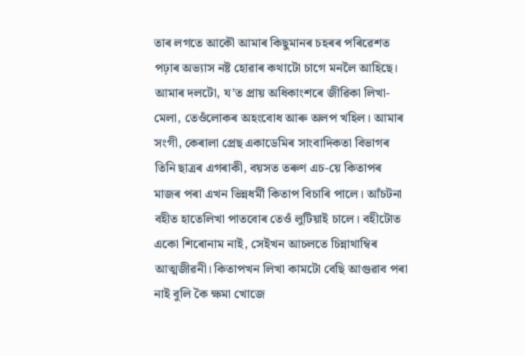তাৰ লগতে আকৌ আমাৰ কিছুমানৰ চহৰৰ পৰিৱেশত পঢ়াৰ অভ্যাস নষ্ট হোৱাৰ কথাটো চাগে মনলৈ আহিছে।
আমাৰ দলটো, য’ত প্ৰায় অধিকাংশৰে জীৱিকা লিখা-মেলা, তেওঁলোকৰ অহংবোধ আৰু অলপ খহিল। আমাৰ সংগী, কেৰালা প্ৰেছ একাডেমিৰ সাংবাদিকতা বিভাগৰ তিনি ছাত্ৰৰ এগৰাকী, বয়সত তৰুণ এচ-য়ে কিতাপৰ মাজৰ পৰা এখন ভিন্নধৰ্মী কিতাপ বিচাৰি পালে। আঁচটনা বহীত হাতেলিখা পাতবোৰ তেওঁ লুটিয়াই চালে। বহীটোত একো শিৰোনাম নাই, সেইখন আচলতে চিন্নাথাম্বিৰ আত্মজীৱনী। কিতাপখন লিখা কামটো বেছি আগুৱাব পৰা নাই বুলি কৈ ক্ষমা খোজে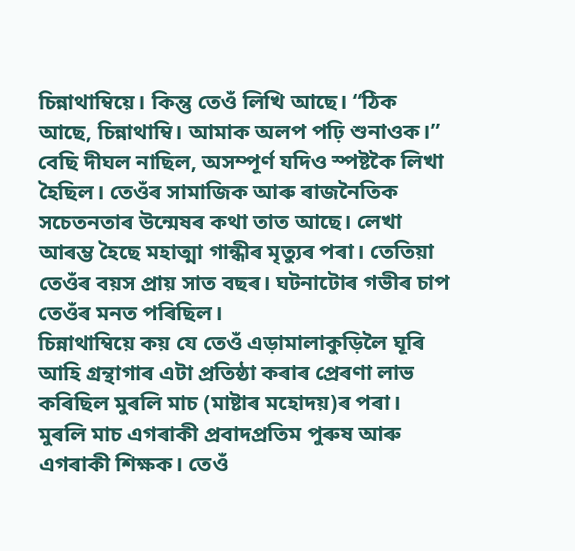চিন্নাথাম্বিয়ে। কিন্তু তেওঁ লিখি আছে। “ঠিক আছে, চিন্নাথাম্বি। আমাক অলপ পঢ়ি শুনাওক।” বেছি দীঘল নাছিল, অসম্পূৰ্ণ যদিও স্পষ্টকৈ লিখা হৈছিল। তেওঁৰ সামাজিক আৰু ৰাজনৈতিক সচেতনতাৰ উন্মেষৰ কথা তাত আছে। লেখা আৰম্ভ হৈছে মহাত্মা গান্ধীৰ মৃত্যুৰ পৰা। তেতিয়া তেওঁৰ বয়স প্ৰায় সাত বছৰ। ঘটনাটোৰ গভীৰ চাপ তেওঁৰ মনত পৰিছিল।
চিন্নাথাম্বিয়ে কয় যে তেওঁ এড়ামালাকুড়িলৈ ঘূৰি আহি গ্ৰন্থাগাৰ এটা প্ৰতিষ্ঠা কৰাৰ প্ৰেৰণা লাভ কৰিছিল মুৰলি মাচ (মাষ্টাৰ মহোদয়)ৰ পৰা। মুৰলি মাচ এগৰাকী প্ৰবাদপ্ৰতিম পুৰুষ আৰু এগৰাকী শিক্ষক। তেওঁ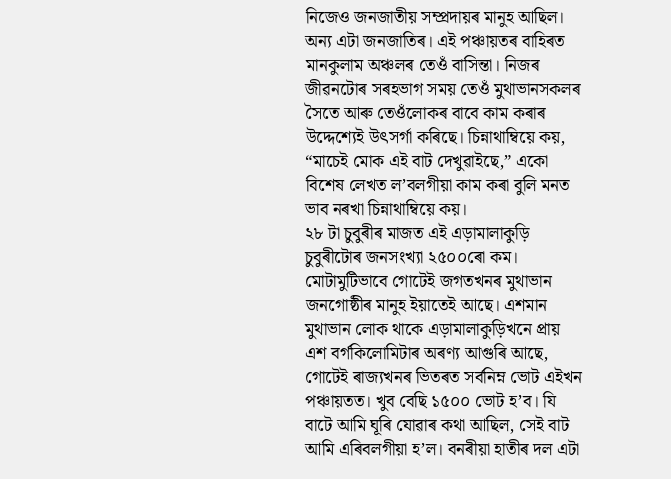নিজেও জনজাতীয় সম্প্ৰদায়ৰ মানুহ আছিল। অন্য এটা জনজাতিৰ। এই পঞ্চায়তৰ বাহিৰত মানকুলাম অঞ্চলৰ তেওঁ বাসিন্তা। নিজৰ জীৱনটোৰ সৰহভাগ সময় তেওঁ মুথাভানসকলৰ সৈতে আৰু তেওঁলোকৰ বাবে কাম কৰাৰ উদ্দেশ্যেই উৎসৰ্গা কৰিছে। চিন্নাথাম্বিয়ে কয়, “মাচেই মোক এই বাট দেখুৱাইছে,” একো বিশেষ লেখত ল’বলগীয়া কাম কৰা বুলি মনত ভাব নৰখা চিন্নাথাম্বিয়ে কয়।
২৮ টা চুবুৰীৰ মাজত এই এড়ামালাকুড়ি চুবুৰীটোৰ জনসংখ্যা ২৫০০ৰো কম। মোটামুটিভাবে গোটেই জগতখনৰ মুথাভান জনগোষ্ঠীৰ মানুহ ইয়াতেই আছে। এশমান মুথাভান লোক থাকে এড়ামালাকুড়িখনে প্ৰায় এশ বৰ্গকিলোমিটাৰ অৰণ্য আগুৰি আছে, গোটেই ৰাজ্যখনৰ ভিতৰত সৰ্বনিম্ন ভোট এইখন পঞ্চায়তত। খুব বেছি ১৫০০ ভোট হ’ব। যি বাটে আমি ঘূৰি যোৱাৰ কথা আছিল, সেই বাট আমি এৰিবলগীয়া হ’ল। বনৰীয়া হাতীৰ দল এটা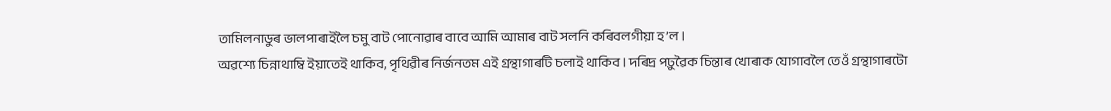তামিলনাডুৰ ভালপাৰাইলৈ চমু বাট পোনোৱাৰ বাবে আমি আমাৰ বাট সলনি কৰিবলগীয়া হ’ল।
অৱশ্যে চিন্নাথাম্বি ইয়াতেই থাকিব, পৃথিৱীৰ নিৰ্জনতম এই গ্ৰন্থাগাৰটি চলাই থাকিব। দৰিদ্ৰ পঢ়ুৱৈক চিন্তাৰ খোৰাক যোগাবলৈ তেওঁ গ্ৰন্থাগাৰটো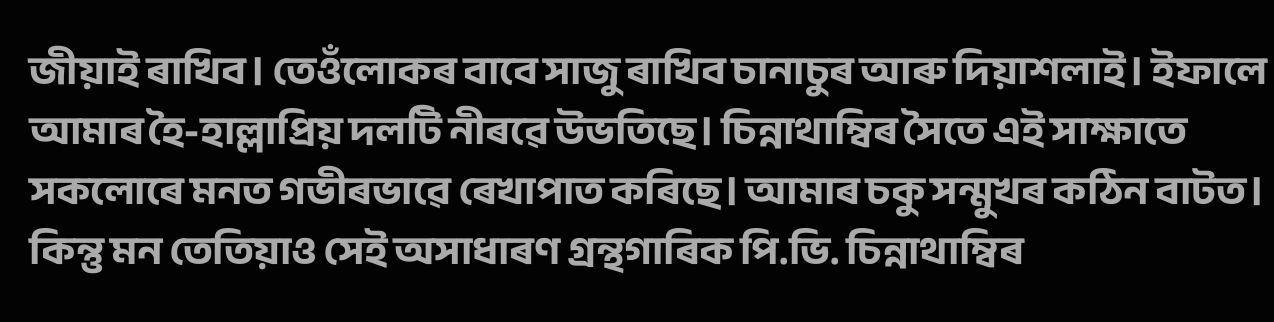জীয়াই ৰাখিব। তেওঁলোকৰ বাবে সাজু ৰাখিব চানাচুৰ আৰু দিয়াশলাই। ইফালে আমাৰ হৈ-হাল্লাপ্ৰিয় দলটি নীৰৱে উভতিছে। চিন্নাথাম্বিৰ সৈতে এই সাক্ষাতে সকলোৰে মনত গভীৰভাৱে ৰেখাপাত কৰিছে। আমাৰ চকু সন্মুখৰ কঠিন বাটত। কিন্তু মন তেতিয়াও সেই অসাধাৰণ গ্ৰন্থগাৰিক পি.ভি. চিন্নাথাম্বিৰ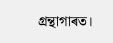গ্ৰন্থাগাৰত।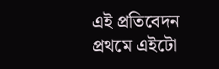এই প্ৰতিবেদন প্ৰথমে এইটো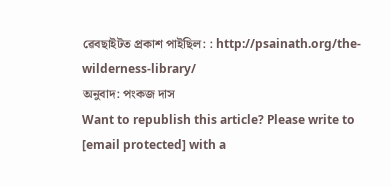ৱেবছাইটত প্ৰকাশ পাইছিল: : http://psainath.org/the-wilderness-library/
অনুবাদ: পংকজ দাস
Want to republish this article? Please write to [email protected] with a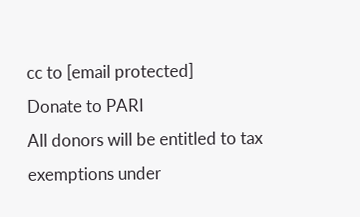cc to [email protected]
Donate to PARI
All donors will be entitled to tax exemptions under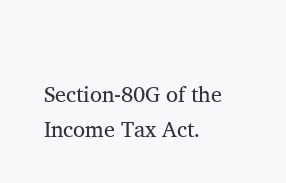Section-80G of the Income Tax Act.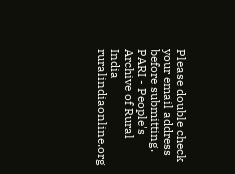Please double check your email address before submitting.
PARI - People's Archive of Rural India
ruralindiaonline.org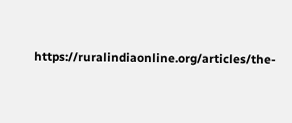https://ruralindiaonline.org/articles/the-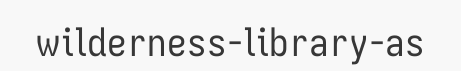wilderness-library-as